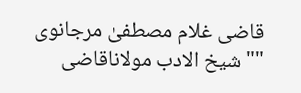قاضی غلام مصطفیٰ مرجانوی
""شیخ الادب مولاناقاضی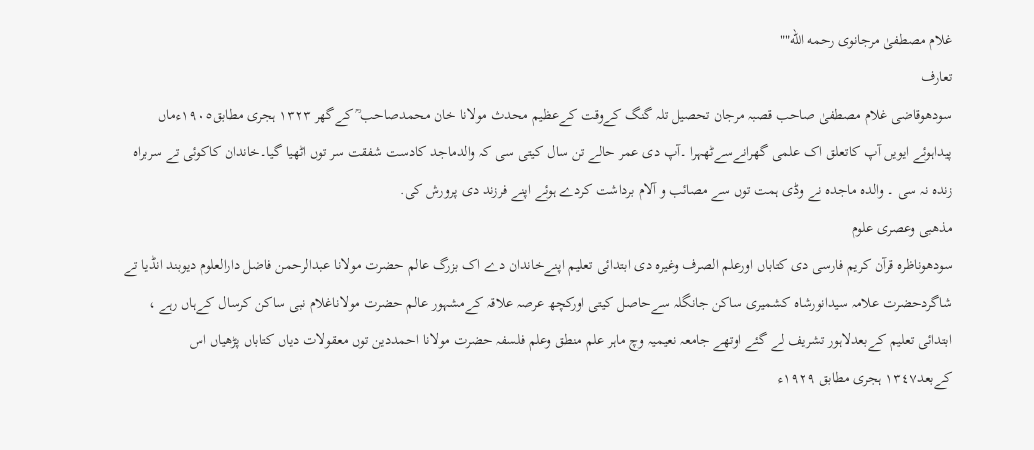غلام مصطفیٰ مرجانوی رحمه الله""
تعارف
سودھوقاضی غلام مصطفیٰ صاحب قصبہ مرجان تحصیل تلہ گنگ کےوقت کےعظیم محدث مولانا خان محمدصاحب ؒ کےگھر ١٣٢٣ ہجری مطابق١٩٠٥ءماں پیداہوئے ایويں آپ کاتعلق اک علمی گھرانےسےٹھہرا ۔آپ دی عمر حالے تن سال کيتی سی کہ والدماجد کادست شفقت سر توں اٹھیا گیا۔خاندان کاکوئی تے سربراہ زندہ نہ سی ۔ والدہ ماجدہ نے وڈی ہمت توں سے مصائب و آلام برداشت کردے ہوئے اپنے فرزند دی پرورش کی.
مذھبی وعصری علوم
سودھوناظرہ قرآن کریم فارسی دی کتاباں اورعلم الصرف وغیرہ دی ابتدائی تعلیم اپنےخاندان دے اک بزرگ عالم حضرت مولانا عبدالرحمن فاضل دارالعلوم دیوبند انڈیا تے شاگردحضرت علامہ سیدانورشاہ کشمیری ساکن جانگلہ سےحاصل کيتی اورکچھ عرصہ علاقہ کےمشہور عالم حضرت مولاناغلام نبی ساکن کرسال کےہاں رہے ، ابتدائی تعلیم کےبعدلاہور تشریف لے گئے اوتھے جامعہ نعیمیہ وچ ماہر علم منطق وعلم فلسفہ حضرت مولانا احمددین توں معقولات دیاں کتاباں پڑھیاں اس کےبعد١٣٤٧ ہجری مطابق ١٩٢٩ء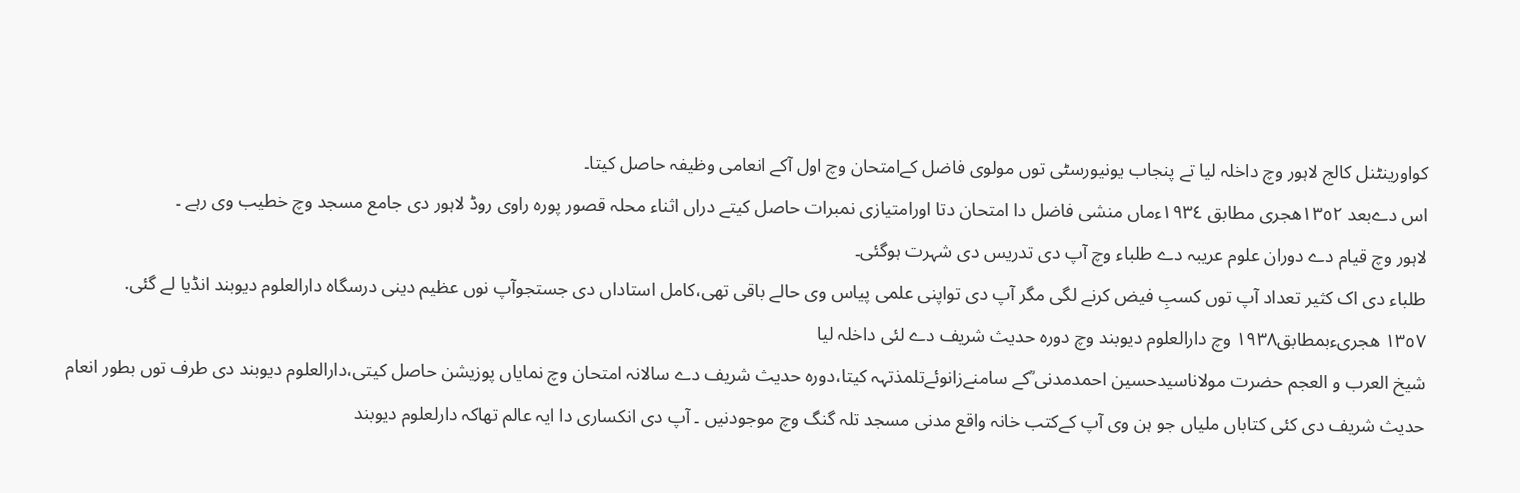کواورینٹنل کالج لاہور وچ داخلہ لیا تے پنجاب یونیورسٹی توں مولوی فاضل کےامتحان وچ اول آکے انعامی وظیفہ حاصل کيتا۔
اس دےبعد ١٣٥٢هجرى مطابق ١٩٣٤ءماں منشی فاضل دا امتحان دتا اورامتیازی نمبرات حاصل کيتے دراں اثناء محلہ قصور پورہ راوی روڈ لاہور دی جامع مسجد وچ خطیب وی رہے ۔
لاہور وچ قیام دے دوران علوم عریبہ دے طلباء وچ آپ دی تدریس دی شہرت ہوگئی۔
طلباء دی اک کثیر تعداد آپ توں کسبِ فیض کرنے لگی مگر آپ دی تواپنی علمی پیاس وی حالے باقی تھی،کامل استاداں دی جستجوآپ نوں عظیم دینی درسگاہ دارالعلوم دیوبند انڈیا لے گئی.
١٣٥٧ هجرىءبمطابق١٩٣٨ وچ دارالعلوم دیوبند وچ دورہ حدیث شریف دے لئی داخلہ لیا
شیخ العرب و العجم حضرت مولاناسیدحسین احمدمدنی ؒکے سامنےزانوئےتلمذتہہ کيتا،دورہ حدیث شریف دے سالانہ امتحان وچ نمایاں پوزیشن حاصل کيتی،دارالعلوم دیوبند دی طرف توں بطور انعام حدیث شریف دی کئی کتاباں ملیاں جو ہن وی آپ کےکتب خانہ واقع مدنی مسجد تلہ گنگ وچ موجودنيں ۔ آپ دی انکساری دا ایہ عالم تھاکہ دارلعلوم دیوبند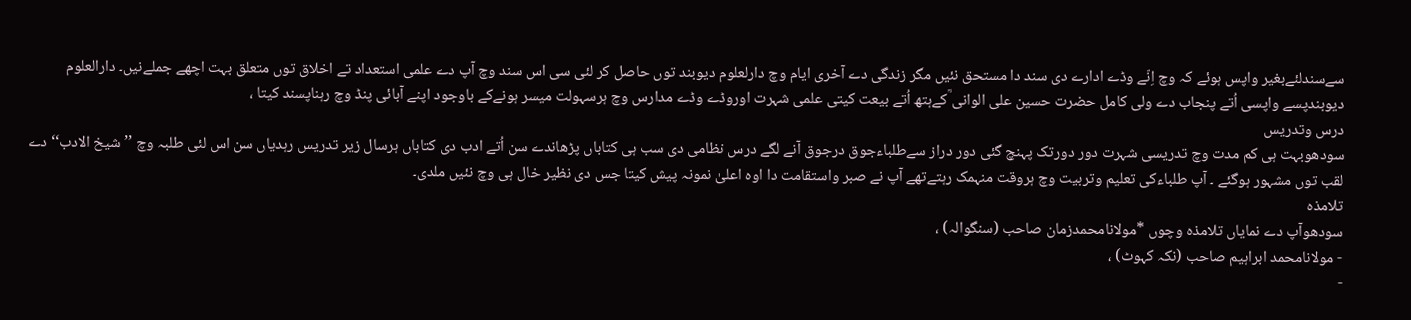سےسندلئےبغیر واپس ہوئے کہ وچ اِنّے وڈے ادارے دی سند دا مستحق نئيں مگر زندگی دے آخری ایام وچ دارلعلوم دیوبند توں حاصل کر لئی سی اس سند وچ آپ دے علمی استعداد تے اخلاق توں متعلق بہت اچھے جملےنيں۔ دارالعلوم دیوبندپسے واپسی اُتے پنجاب دے ولی کامل حضرت حسین علی الوانی ؒکےہتھ اُتے بیعت کيتی علمی شہرت اوروڈے وڈے مدارس وچ ہرسہولت میسر ہونےکے باوجود اپنے آبائی پنڈ وچ رہناپسند کيتا ،
درس وتدریس
سودھوبہت ہی کم مدت وچ تدریسی شہرت دور دورتک پہنچ گئی دور دراز سےطلباءجوق درجوق آنے لگے درس نظامی دی سب ہی کتاباں پڑھاندے سن اُتے ادب دی کتاباں ہرسال زیر تدریس رہدیاں سن اس لئی طلبہ وچ ’’شیخ الادب‘‘ دے لقب توں مشہور ہوگئے ۔ آپ طلباءکی تعلیم وتربیت وچ ہروقت منہمک رہتےتھے آپ نے صبر واستقامت دا اوہ اعلیٰ نمونہ پیش کيتا جس دی نظیر خال ہی وچ نئيں ملدی۔
تلامذہ
سودھوآپ دے نمایاں تلامذہ وچوں *مولانامحمدزمان صاحب (سنگوالہ) ،
- مولانامحمد ابراہیم صاحب (نکہ کہوٹ) ،
-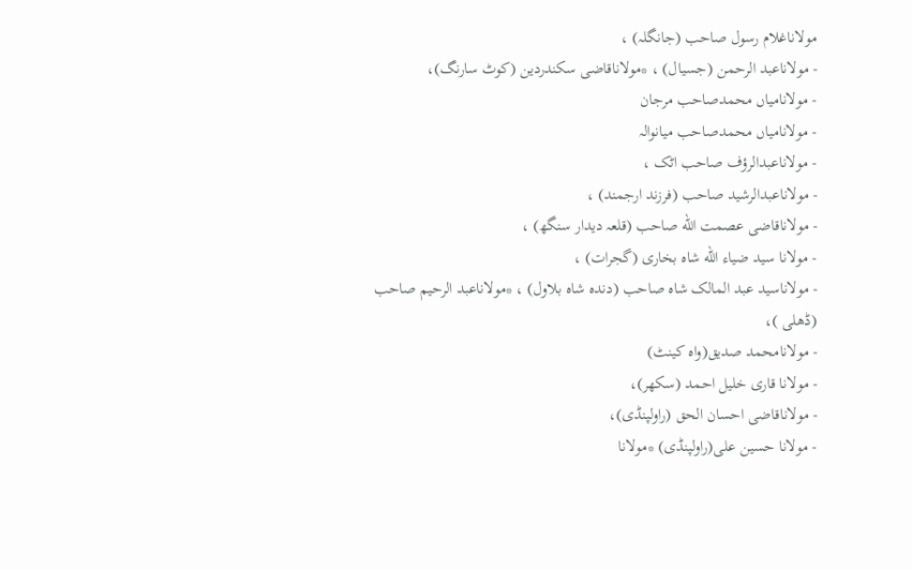مولاناغلام رسول صاحب (جانگلہ) ،
- مولاناعبد الرحمن (جسیال) ، *مولاناقاضی سکندردین (کوٹ سارنگ)،
- مولانامیاں محمدصاحب مرجان
- مولانامیاں محمدصاحب میانوالہ
- مولاناعبدالرؤف صاحب اٹک ،
- مولاناعبدالرشید صاحب (فرزند ارجمند) ،
- مولاناقاضی عصمت الله صاحب (قلعہ دیدار سنگھ) ،
- مولانا سید ضیاء الله شاہ بخاری (گجرات) ،
- مولاناسید عبد المالک شاہ صاحب (دندہ شاہ بلاول) ، *مولاناعبد الرحیم صاحب (ڈھلی )،
- مولانامحمد صدیق(واہ کینٹ)
- مولانا قاری خلیل احمد (سکھر)،
- مولاناقاضی احسان الحق (راولپنڈی)،
- مولانا حسین علی(راولپنڈی) *مولانا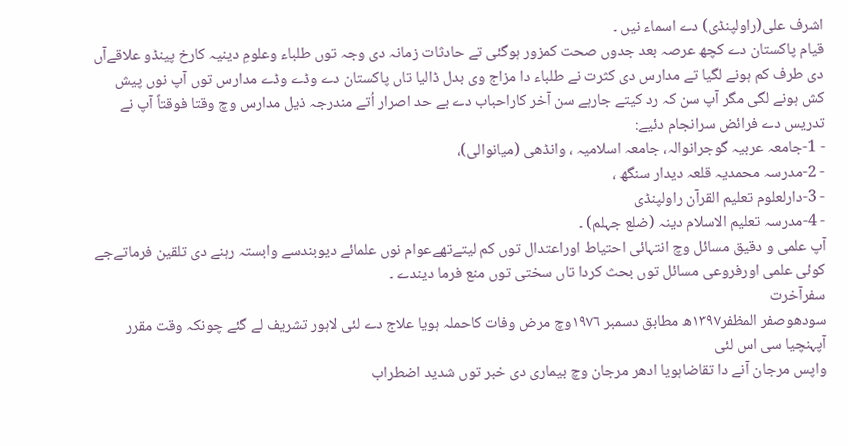اشرف علی(راولپنڈی) دے اسماء نيں ۔
قیام پاکستان دے کچھ عرصہ بعد جدوں صحت کمزور ہوگئی تے حادثات زمانہ دی وجہ توں طلباء وعلومِ دینیہ کارخ پینڈو علاقےآں دی طرف کم ہونے لگیا تے مدارس دی کثرت نے طلباء دا مزاج وی بدل ڈالیا تاں پاکستان دے وڈے وڈے مدارس توں آپ نوں پیش کش ہونے لگی مگر آپ سن کہ رد کيتے جارہے سن آخر کاراحباب دے بے حد اصرار اُتے مندرجہ ذیل مدارس وچ وقتا فوقتاً آپ نے تدریس دے فرائض سرانجام دئیے:
- 1-جامعہ عربیہ گوجرانوالہ، جامعہ اسلامیہ ، وانڈھی (میانوالی)،
- 2-مدرسہ محمدیہ قلعہ دیدار سنگھ ،
- 3-دارلعلوم تعلیم القرآن راولپنڈی
- 4-مدرسہ تعلیم الاسلام دینہ (ضلع جہلم) ۔
آپ علمی و دقیق مسائل وچ انتہائی احتیاط اوراعتدال توں کم لیتےتھےعوام نوں علمائے دیوبندسے وابستہ رہنے دی تلقین فرماتےجے کوئی علمی اورفروعی مسائل توں بحث کردا تاں سختی توں منع فرما دیندے ۔
سفرآخرت
سودھوصفر المظفر١٣٩٧ھ مطابق دسمبر ١٩٧٦وچ مرض وفات کاحملہ ہويا علاج دے لئی لاہور تشریف لے گئے چونکہ وقت مقرر آپہنچیا سی اس لئی
واپس مرجان آنے دا تقاضاہويا ادھر مرجان وچ بیماری دی خبر توں شدید اضطراب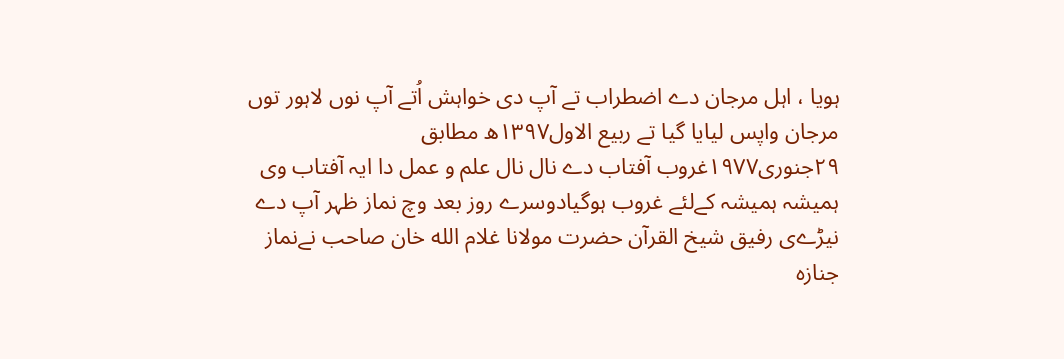ہويا ، اہل مرجان دے اضطراب تے آپ دی خواہش اُتے آپ نوں لاہور توں مرجان واپس لیایا گیا تے ربیع الاول١٣٩٧ھ مطابق
٢٩جنوری١٩٧٧غروب آفتاب دے نال نال علم و عمل دا ایہ آفتاب وی ہمیشہ ہمیشہ کےلئے غروب ہوگیادوسرے روز بعد وچ نماز ظہر آپ دے نیڑےی رفیق شیخ القرآن حضرت مولانا غلام الله خان صاحب نےنماز جنازہ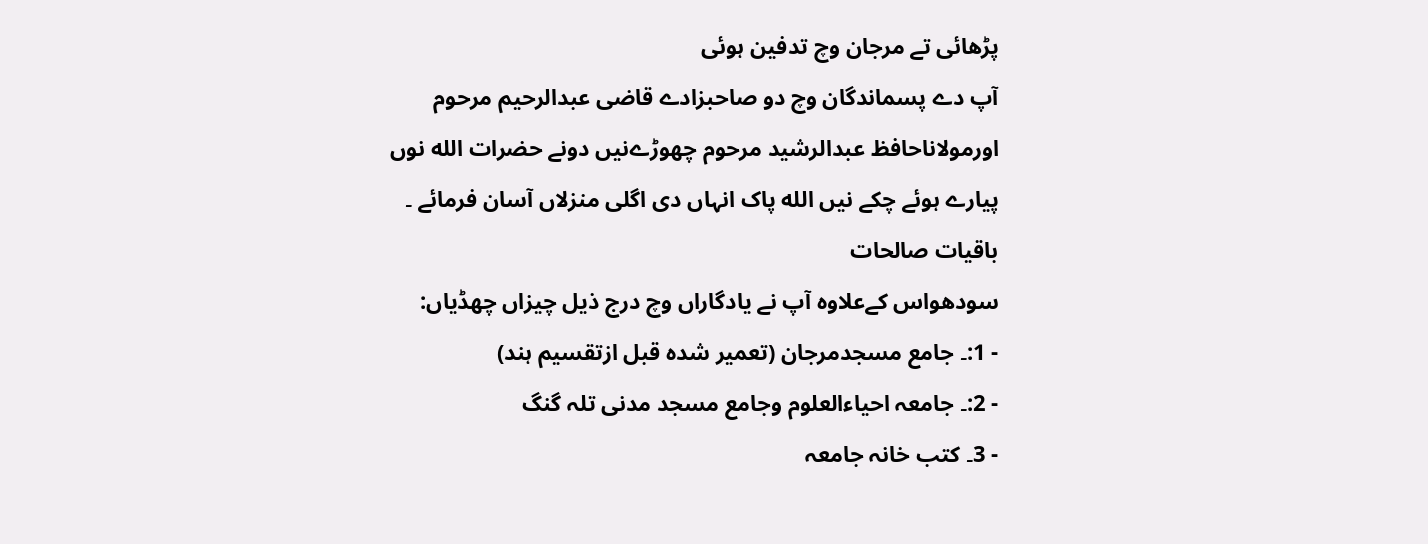پڑھائی تے مرجان وچ تدفین ہوئی
آپ دے پسماندگان وچ دو صاحبزادے قاضی عبدالرحیم مرحوم اورمولاناحافظ عبدالرشید مرحوم چھوڑےنيں دونے حضرات الله نوں پیارے ہوئے چکے نيں الله پاک انہاں دی اگلی منزلاں آسان فرمائے ۔
باقیات صالحات
سودھواس کےعلاوہ آپ نے یادگاراں وچ درج ذیل چیزاں چھڈیاں:
- 1:۔ جامع مسجدمرجان (تعمیر شدہ قبل ازتقسیم ہند)
- 2:۔ جامعہ احیاءالعلوم وجامع مسجد مدنی تلہ گنگ
- 3۔ کتب خانہ جامعہ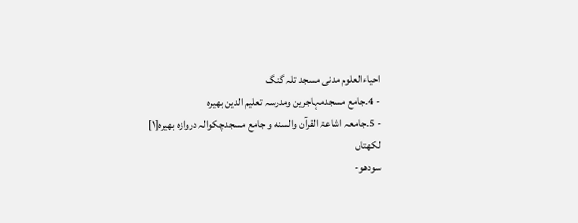احیاءالعلوم مدنی مسجد تلہ گنگ
- 4۔جامع مسجدمہاجرین ومدرسہ تعلیم الدین بھیرہ
- 5۔جامعہ اشاعۃ القرآن والسنه و جامع مسجدچکوالہ دروازہ بھیرہ[۱]
لکھتاں
سودھو-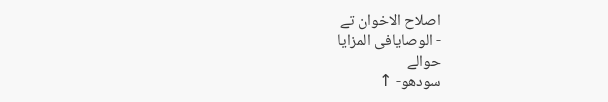اصلاح الاخوان تے
- الوصایافی المزایا
حوالے
سودھو- ↑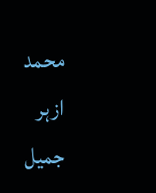محمد ازہر جمیل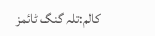کالم:تلہ گنگ ٹائمز